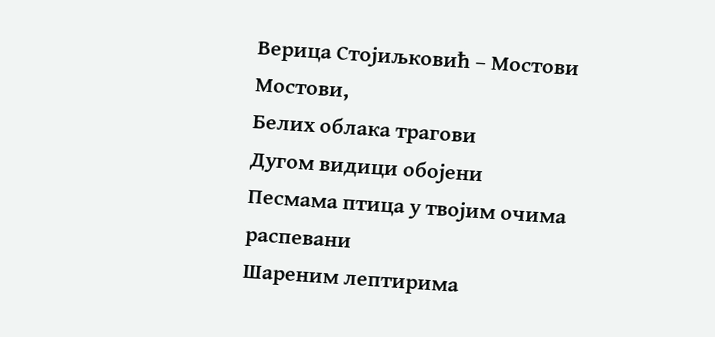Верица Стојиљковић – Мостови
Мостови,
Белих облака трагови
Дугом видици обојени
Песмама птица у твојим очима распевани
Шареним лептирима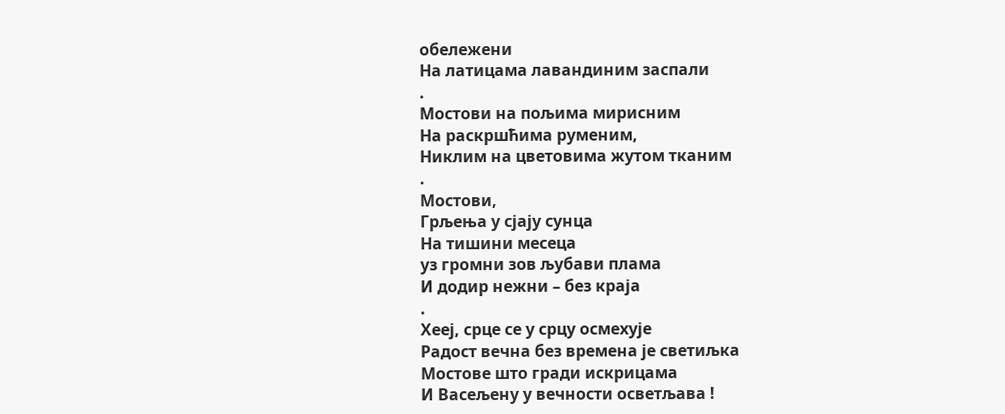обележени
На латицама лавандиним заспали
.
Мостови на пољима мирисним
На раскршћима руменим,
Никлим на цветовима жутом тканим
.
Мостови,
Грљења у сјају сунца
На тишини месеца
уз громни зов љубави плама
И додир нежни – без краја
.
Хееј, срце се у срцу осмехује
Радост вечна без времена је светиљка
Мостове што гради искрицама
И Васељену у вечности осветљава !